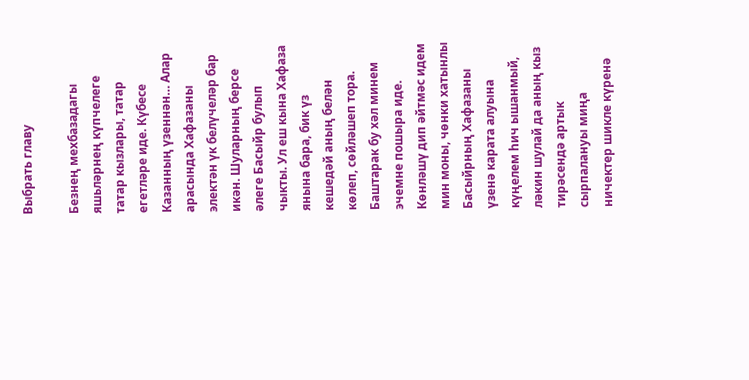Выбрать главу

Безнең мехбазадагы яшьләрнең күпчелеге татар кызлары, татар егетләре иде. Күбесе Казанның үзеннән… Алар арасында Хафазаны электән үк белүчеләр бар икән. Шуларның берсе әлеге Басыйр булып чыкты. Ул еш кына Хафаза янына бара, бик үз кешедәй аның белән көлеп, сөйләшеп тора. Баштарак бу хәл минем эчемне пошыра иде. Көнләшү дип әйтмәс идем мин моны, чөнки хатынлы Басыйрның Хафазаны үзенә карата алуына күңелем һич ышанмый, ләкин шулай да аның кыз тирәсендә артык сырпалануы миңа ничектер шикле күренә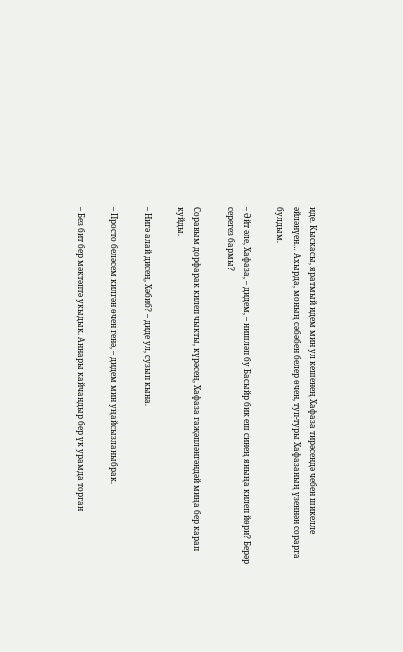иде. Кыскасы, яратмый идем мин ул кешенең Хафаза тирәсендә чебен шикелле әйләнүен… Ахырда, моның сәбәбен белер өчен, туп-туры Хафазаның үзеннән сорарга булдым.

– Әйт әле, Хафаза, – дидем, – нишләп бу Басыйр бик еш синең яныңа килеп йөри? Берәр серегез бармы?

Соравым дорфарак килеп чыкты, күрәсең, Хафаза гаҗәпләнгәндәй миңа бер карап куйды.

– Нигә алай дисең, Хәбиб? – диде ул, сузып кына.

– Просто беләсем килгән өчен генә, – дидем мин уңайсызланыбрак.

– Без бит бер мәктәптә укыдык. Аннары кайчандыр бер үк урамда торган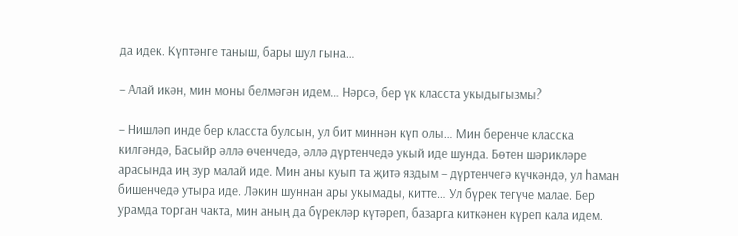да идек. Күптәнге таныш, бары шул гына…

– Алай икән, мин моны белмәгән идем… Нәрсә, бер үк класста укыдыгызмы?

– Нишләп инде бер класста булсын, ул бит миннән күп олы… Мин беренче класска килгәндә, Басыйр әллә өченчедә, әллә дүртенчедә укый иде шунда. Бөтен шәрикләре арасында иң зур малай иде. Мин аны куып та җитә яздым – дүртенчегә күчкәндә, ул һаман бишенчедә утыра иде. Ләкин шуннан ары укымады, китте… Ул бүрек тегүче малае. Бер урамда торган чакта, мин аның да бүрекләр күтәреп, базарга киткәнен күреп кала идем.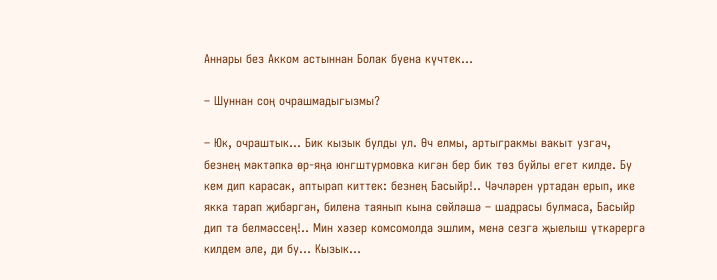Аннары без Акком астыннан Болак буена күчтек…

– Шуннан соң очрашмадыгызмы?

– Юк, очраштык… Бик кызык булды ул. Өч елмы, артыгракмы вакыт узгач, безнең мәктәпкә өр-яңа юнгштурмовка кигән бер бик төз буйлы егет килде. Бу кем дип карасак, аптырап киттек: безнең Басыйр!.. Чәчләрен уртадан ерып, ике якка тарап җибәргән, биленә таянып кына сөйләшә – шадрасы булмаса, Басыйр дип тә белмәссең!.. Мин хәзер комсомолда эшлим, менә сезгә җыелыш үткәрергә килдем әле, ди бу… Кызык…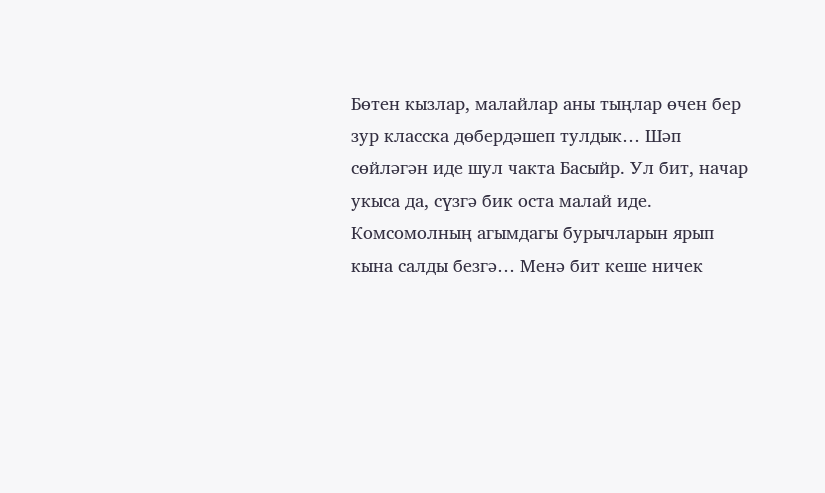Бөтен кызлар, малайлар аны тыңлар өчен бер зур класска дөбердәшеп тулдык… Шәп сөйләгән иде шул чакта Басыйр. Ул бит, начар укыса да, сүзгә бик оста малай иде. Комсомолның агымдагы бурычларын ярып кына салды безгә… Менә бит кеше ничек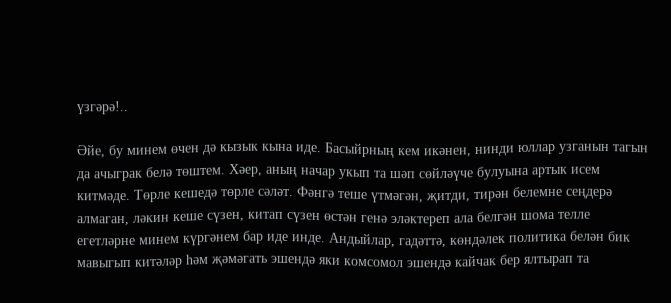үзгәрә!..

Әйе, бу минем өчен дә кызык кына иде. Басыйрның кем икәнен, нинди юллар узганын тагын да ачыграк белә төштем. Хәер, аның начар укып та шәп сөйләүче булуына артык исем китмәде. Төрле кешедә төрле сәләт. Фәнгә теше үтмәгән, җитди, тирән белемне сеңдерә алмаган, ләкин кеше сүзен, китап сүзен өстән генә эләктереп ала белгән шома телле егетләрне минем күргәнем бар иде инде. Андыйлар, гадәттә, көндәлек политика белән бик мавыгып китәләр һәм җәмәгать эшендә яки комсомол эшендә кайчак бер ялтырап та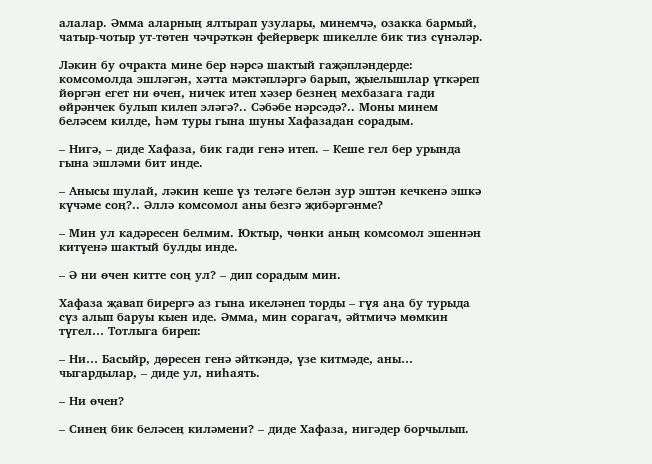алалар. Әмма аларның ялтырап узулары, минемчә, озакка бармый, чатыр-чотыр ут-төтен чәчрәткән фейерверк шикелле бик тиз сүнәләр.

Ләкин бу очракта мине бер нәрсә шактый гаҗәпләндерде: комсомолда эшләгән, хәтта мәктәпләргә барып, җыелышлар үткәреп йөргән егет ни өчен, ничек итеп хәзер безнең мехбазага гади өйрәнчек булып килеп эләгә?.. Сәбәбе нәрсәдә?.. Моны минем беләсем килде, һәм туры гына шуны Хафазадан сорадым.

– Нигә, – диде Хафаза, бик гади генә итеп. – Кеше гел бер урында гына эшләми бит инде.

– Анысы шулай, ләкин кеше үз теләге белән зур эштән кечкенә эшкә күчәме соң?.. Әллә комсомол аны безгә җибәргәнме?

– Мин ул кадәресен белмим. Юктыр, чөнки аның комсомол эшеннән китүенә шактый булды инде.

– Ә ни өчен китте соң ул? – дип сорадым мин.

Хафаза җавап бирергә аз гына икеләнеп торды – гүя аңа бу турыда сүз алып баруы кыен иде. Әмма, мин сорагач, әйтмичә мөмкин түгел… Тотлыга биреп:

– Ни… Басыйр, дөресен генә әйткәндә, үзе китмәде, аны… чыгардылар, – диде ул, ниһаять.

– Ни өчен?

– Синең бик беләсең киләмени? – диде Хафаза, нигәдер борчылып.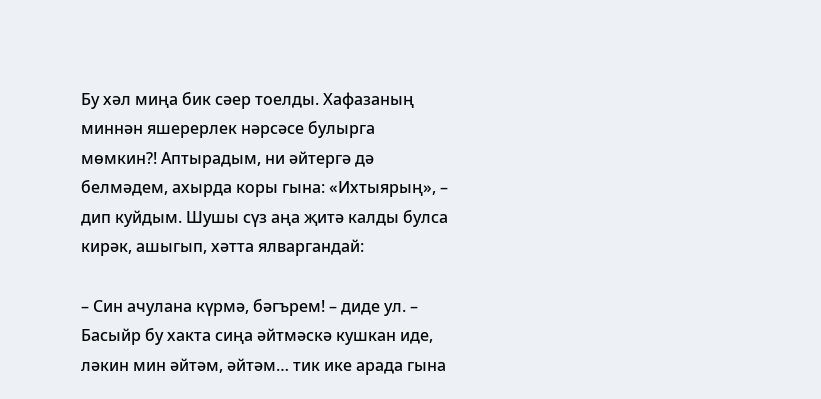Бу хәл миңа бик сәер тоелды. Хафазаның миннән яшерерлек нәрсәсе булырга мөмкин?! Аптырадым, ни әйтергә дә белмәдем, ахырда коры гына: «Ихтыярың», – дип куйдым. Шушы сүз аңа җитә калды булса кирәк, ашыгып, хәтта ялваргандай:

– Син ачулана күрмә, бәгърем! – диде ул. – Басыйр бу хакта сиңа әйтмәскә кушкан иде, ләкин мин әйтәм, әйтәм… тик ике арада гына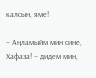калсын, яме!

– Аңламыйм мин сине, Хафаза! – дидем мин,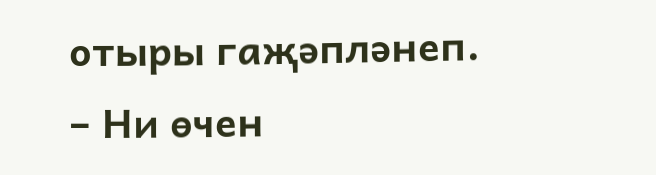отыры гаҗәпләнеп. – Ни өчен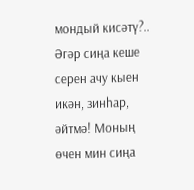мондый кисәтү?.. Әгәр сиңа кеше серен ачу кыен икән, зинһар, әйтмә! Моның өчен мин сиңа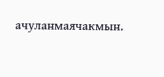ачуланмаячакмын.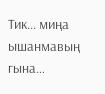Тик… миңа ышанмавың гына…